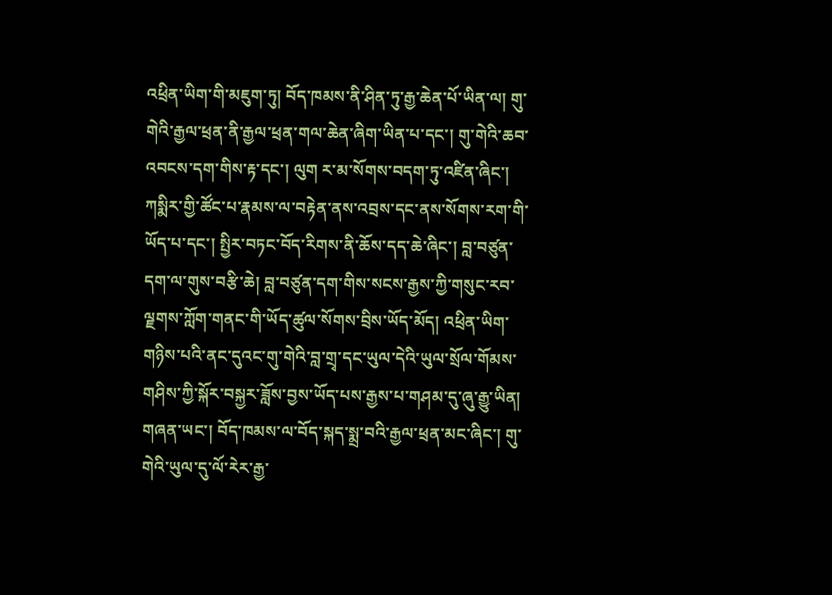འཕྲིན་ཡིག་གི་མཇུག་ཏུ། བོད་ཁམས་ནི་ཤིན་ཏུ་རྒྱ་ཆེན་པོ་ཡིན་ལ། གུ་གེའི་རྒྱལ་ཕྲན་ནི་རྒྱལ་ཕྲན་གལ་ཆེན་ཞིག་ཡིན་པ་དང་། གུ་གེའི་ཆབ་འབངས་དག་གིས་རྟ་དང་། ལུག ར་མ་སོགས་བདག་ཏུ་འཛིན་ཞིང་། ཀསྨིར་གྱི་ཚོང་པ་རྣམས་ལ་བརྟེན་ནས་འབྲས་དང་ནས་སོགས་རག་གི་ཡོད་པ་དང་། སྤྱིར་བཏང་བོད་རིགས་ནི་ཆོས་དད་ཆེ་ཞིང་། བླ་བཙུན་དག་ལ་གུས་བརྩི་ཆེ། བླ་བཙུན་དག་གིས་སངས་རྒྱས་ཀྱི་གསུང་རབ་ལྗགས་ཀློག་གནང་གི་ཡོད་ཚུལ་སོགས་བྲིས་ཡོད་མོད། འཕྲིན་ཡིག་གཉིས་པའི་ནང་དུའང་གུ་གེའི་བླ་གྲྭ་དང་ཡུལ་དེའི་ཡུལ་སྲོལ་གོམས་གཤིས་ཀྱི་སྐོར་བསྐྱར་ཟློས་བྱས་ཡོད་པས་རྒྱས་པ་གཤམ་དུ་ཞུ་རྒྱུ་ཡིན།
གཞན་ཡང་། བོད་ཁམས་ལ་བོད་སྐད་སྨྲ་བའི་རྒྱལ་ཕྲན་མང་ཞིང་། གུ་གེའི་ཡུལ་དུ་ལོ་རེར་རྒྱ་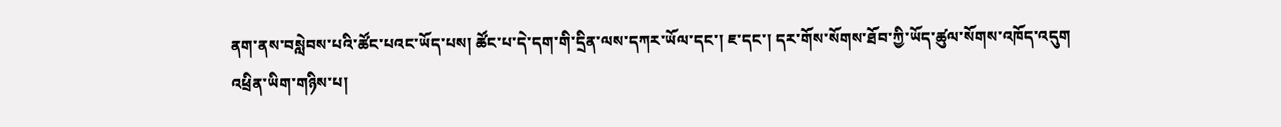ནག་ནས་བསླེབས་པའི་ཚོང་པའང་ཡོད་པས། ཚོང་པ་དེ་དག་གི་དྲིན་ལས་དཀར་ཡོལ་དང་། ཇ་དང་། དར་གོས་སོགས་ཐོབ་ཀྱི་ཡོད་ཚུལ་སོགས་འཁོད་འདུག
འཕྲིན་ཡིག་གཉིས་པ།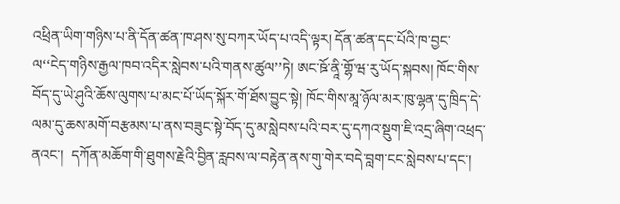འཕྲིན་ཡིག་གཉིས་པ་ནི་དོན་ཚན་ཁ་ཤས་སུ་བཀར་ཡོད་པ་འདི་ལྟར། དོན་ཚན་དང་པོའི་ཁ་བྱང་ལ‘‘ངེད་གཉིས་རྒྱལ་ཁབ་འདིར་སླེབས་པའི་གནས་ཚུལ’’ཏེ། ཨང་ཋོ་ནཱི་གྷོ་ཝ་རུ་ཡོད་སྐབས། ཁོང་གིས་བོད་དུ་ཡེ་ཤུའི་ཆོས་ལུགས་པ་མང་པོ་ཡོད་སྐོར་གོ་ཐོས་བྱུང་སྟེ། ཁོང་གིས་མཱ་ཉོལ་མར་ཁུ་ལྷན་དུ་ཁྲིད་དེ་ལམ་དུ་ཆས་མགོ་བརྩམས་པ་ནས་བཟུང་སྟེ་བོད་དུ་མ་སླེབས་པའི་བར་དུ་དཀའ་སྡུག་ཇི་འདྲ་ཞིག་འཕྲད་ནའང་།  དཀོན་མཆོག་གི་ཐུགས་རྗེའི་བྱིན་རླབས་ལ་བརྟེན་ནས་གུ་གེར་བདེ་བླག་ངང་སླེབས་པ་དང་།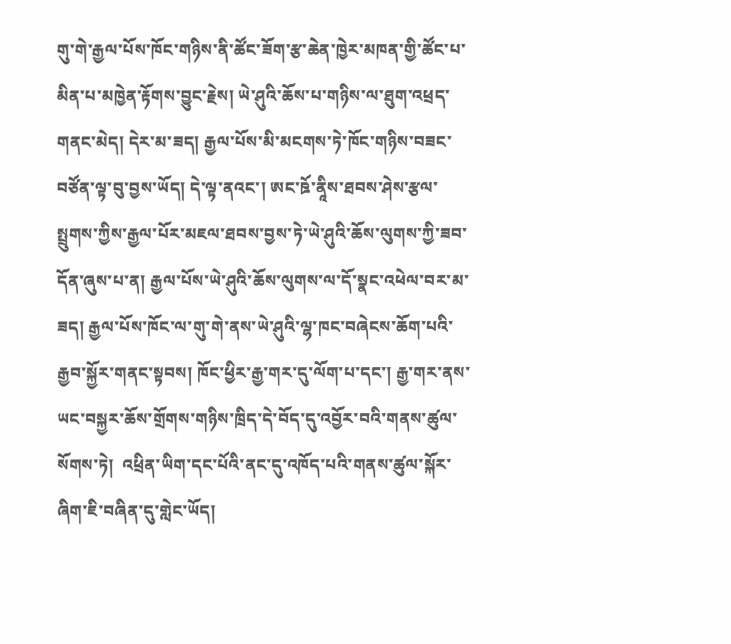གུ་གེ་རྒྱལ་པོས་ཁོང་གཉིས་ནི་ཚོང་ཟོག་རྩ་ཆེན་ཁྱེར་མཁན་གྱི་ཚོང་པ་མིན་པ་མཁྱེན་རྟོགས་བྱུང་རྗེས། ཡེ་ཤུའི་ཆོས་པ་གཉིས་ལ་ཐུག་འཕྲད་གནང་མེད། དེར་མ་ཟད། རྒྱལ་པོས་མི་མངགས་ཏེ་ཁོང་གཉིས་བཟང་བཙོན་ལྟ་བུ་བྱས་ཡོད། དེ་ལྟ་ནའང་། ཨང་ཋོ་ནཱིས་ཐབས་ཤེས་རྩལ་སྤྲུགས་ཀྱིས་རྒྱལ་པོར་མཇལ་ཐབས་བྱས་ཏེ་ཡེ་ཤུའི་ཆོས་ལུགས་ཀྱི་ཟབ་དོན་ཞུས་པ་ན། རྒྱལ་པོས་ཡེ་ཤུའི་ཆོས་ལུགས་ལ་དོ་སྣང་འཕེལ་བར་མ་ཟད། རྒྱལ་པོས་ཁོང་ལ་གུ་གེ་ནས་ཡེ་ཤུའི་ལྷ་ཁང་བཞེངས་ཆོག་པའི་རྒྱབ་སྐྱོར་གནང་སྟབས། ཁོང་ཕྱིར་རྒྱ་གར་དུ་ལོག་པ་དང་། རྒྱ་གར་ནས་ཡང་བསྐྱར་ཆོས་གྲོགས་གཉིས་ཁྲིད་དེ་བོད་དུ་འབྱོར་བའི་གནས་ཚུལ་སོགས་ཏེ།  འཕྲིན་ཡིག་དང་པོའི་ནང་དུ་འཁོད་པའི་གནས་ཚུལ་སྐོར་ཞིག་ཇི་བཞིན་དུ་གླེང་ཡོད།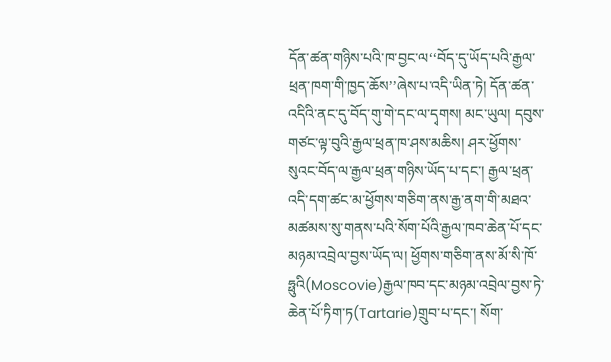དོན་ཚན་གཉིས་པའི་ཁ་བྱང་ལ‘‘བོད་དུ་ཡོད་པའི་རྒྱལ་ཕྲན་ཁག་གི་ཁྱད་ཆོས’’ཞེས་པ་འདི་ཡིན་ཏེ། དོན་ཚན་འདིའི་ནང་དུ་བོད་གུ་གེ་དང་ལ་དྭགས། མང་ཡུལ། དབུས་གཙང་ལྟ་བུའི་རྒྱལ་ཕྲན་ཁ་ཤས་མཆིས། ཤར་ཕྱོགས་སུའང་བོད་ལ་རྒྱལ་ཕྲན་གཉིས་ཡོད་པ་དང་། རྒྱལ་ཕྲན་འདི་དག་ཚང་མ་ཕྱོགས་གཅིག་ནས་རྒྱ་ནག་གི་མཐའ་མཚམས་སུ་གནས་པའི་སོག་པོའི་རྒྱལ་ཁབ་ཆེན་པོ་དང་མཉམ་འབྲེལ་བྱས་ཡོད་ལ། ཕྱོགས་གཅིག་ནས་མོ་སི་ཁོ་ཧྥུའི(Moscovie)རྒྱལ་ཁབ་དང་མཉམ་འབྲེལ་བྱས་ཏེ་ཆེན་པོ་ཏིག་ཏ(Tartarie)གྲུབ་པ་དང་། སོག་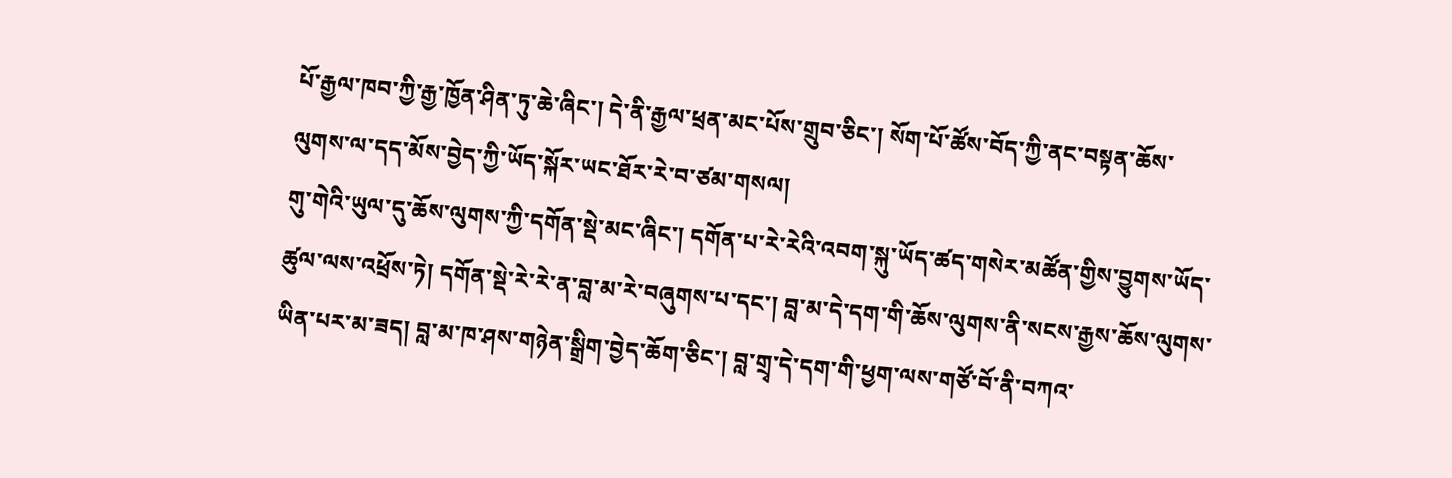པོ་རྒྱལ་ཁབ་ཀྱི་རྒྱ་ཁྱོན་ཤིན་ཏུ་ཆེ་ཞིང་། དེ་ནི་རྒྱལ་ཕྲན་མང་པོས་གྲུབ་ཅིང་། སོག་པོ་ཚོས་བོད་ཀྱི་ནང་བསྟན་ཆོས་ལུགས་ལ་དད་མོས་བྱེད་ཀྱི་ཡོད་སྐོར་ཡང་ཐོར་རེ་བ་ཙམ་གསལ།
གུ་གེའི་ཡུལ་དུ་ཆོས་ལུགས་ཀྱི་དགོན་སྡེ་མང་ཞིང་། དགོན་པ་རེ་རེའི་འབག་སྐུ་ཡོད་ཚད་གསེར་མཚོན་གྱིས་བྱུགས་ཡོད་ཚུལ་ལས་འཕྲོས་ཏེ། དགོན་སྡེ་རེ་རེ་ན་བླ་མ་རེ་བཞུགས་པ་དང་། བླ་མ་དེ་དག་གི་ཆོས་ལུགས་ནི་སངས་རྒྱས་ཆོས་ལུགས་ཡིན་པར་མ་ཟད། བླ་མ་ཁ་ཤས་གཉེན་སྒྲིག་བྱེད་ཆོག་ཅིང་། བླ་གྲྭ་དེ་དག་གི་ཕྱག་ལས་གཙོ་བོ་ནི་བཀའ་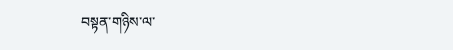བསྟན་གཉིས་ལ་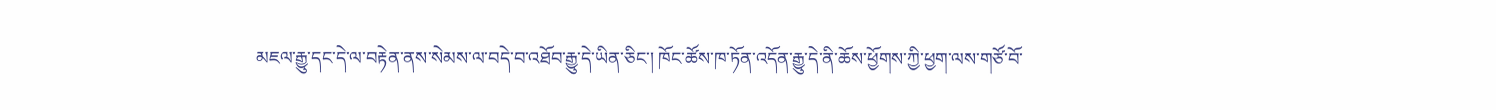མཇལ་རྒྱུ་དང་དེ་ལ་བརྟེན་ནས་སེམས་ལ་བདེ་བ་འཐོབ་རྒྱུ་དེ་ཡིན་ཅིང་། ཁོང་ཚོས་ཁ་ཏོན་འདོན་རྒྱུ་དེ་ནི་ཆོས་ཕྱོགས་ཀྱི་ཕྱག་ལས་གཙོ་བོ་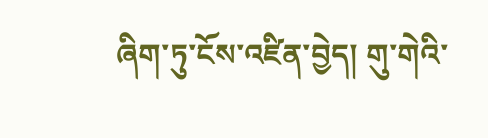ཞིག་ཏུ་ངོས་འཛིན་བྱེད། གུ་གེའི་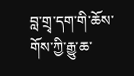བླ་གྲྭ་དག་གི་ཆོས་གོས་ཀྱི་རྒྱུ་ཆ་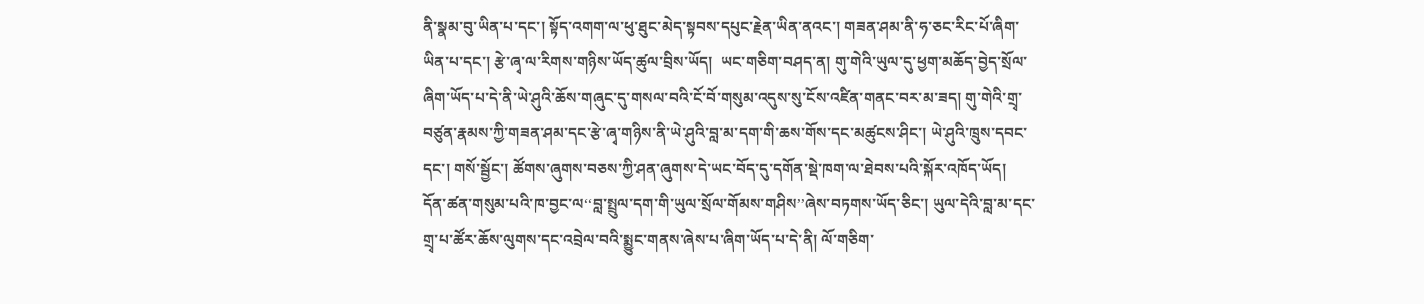ནི་སྣམ་བུ་ཡིན་པ་དང་། སྟོད་འགག་ལ་ཕུ་ཐུང་མེད་སྟབས་དཔུང་རྗེན་ཡིན་ནའང་། གཟན་ཤམ་ནི་ཧ་ཅང་རིང་པོ་ཞིག་ཡིན་པ་དང་། རྩེ་ཞྭ་ལ་རིགས་གཉིས་ཡོད་ཚུལ་བྲིས་ཡོད།  ཡང་གཅིག་བཤད་ན། གུ་གེའི་ཡུལ་དུ་ཕྱག་མཆོད་བྱེད་སྲོལ་ཞིག་ཡོད་པ་དེ་ནི་ཡེ་ཤུའི་ཆོས་གཞུང་དུ་གསལ་བའི་ངོ་བོ་གསུམ་འདུས་སུ་ངོས་འཛིན་གནང་བར་མ་ཟད། གུ་གེའི་གྲྭ་བཙུན་རྣམས་ཀྱི་གཟན་ཤམ་དང་རྩེ་ཞྭ་གཉིས་ནི་ཡེ་ཤུའི་བླ་མ་དག་གི་ཆས་གོས་དང་མཚུངས་ཤིང་། ཡེ་ཤུའི་ཁྲུས་དབང་དང་། གསོ་སྦྱོང་། ཚོགས་ཞུགས་བཅས་ཀྱི་ཤན་ཞུགས་དེ་ཡང་བོད་དུ་དགོན་སྡེ་ཁག་ལ་ཐེབས་པའི་སྐོར་འཁོད་ཡོད།
དོན་ཚན་གསུམ་པའི་ཁ་བྱང་ལ‘‘བླ་སྤྲུལ་དག་གི་ཡུལ་སྲོལ་གོམས་གཤིས’’ཞེས་བཏགས་ཡོད་ཅིང་། ཡུལ་དེའི་བླ་མ་དང་གྲྭ་པ་ཚོར་ཆོས་ལུགས་དང་འབྲེལ་བའི་སྨྱུང་གནས་ཞེས་པ་ཞིག་ཡོད་པ་དེ་ནི། ལོ་གཅིག་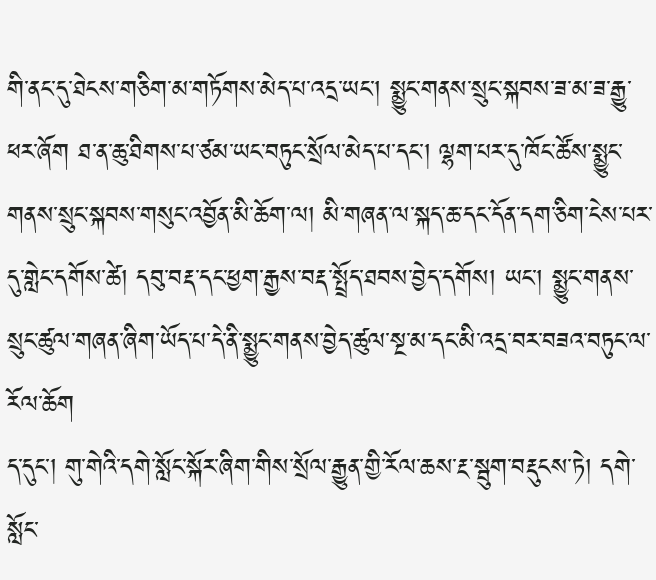གི་ནང་དུ་ཐེངས་གཅིག་མ་གཏོགས་མེད་པ་འདྲ་ཡང་། སྨྱུང་གནས་སྲུང་སྐབས་ཟ་མ་ཟ་རྒྱུ་ཕར་ཞོག ཐ་ན་ཆུ་ཐིགས་པ་ཙམ་ཡང་བཏུང་སྲོལ་མེད་པ་དང་། ལྷག་པར་དུ་ཁོང་ཚོས་སྨྱུང་གནས་སྲུང་སྐབས་གསུང་འབྱོན་མི་ཆོག་ལ། མི་གཞན་ལ་སྐད་ཆ་དང་དོན་དག་ཅིག་ངེས་པར་དུ་གླེང་དགོས་ཚེ། དབུ་བརྡ་དང་ཕྱག་རྒྱས་བརྡ་སྤྲོད་ཐབས་བྱེད་དགོས། ཡང་། སྨྱུང་གནས་སྲུང་ཚུལ་གཞན་ཞིག་ཡོད་པ་དེ་ནི་སྨྱུང་གནས་བྱེད་ཚུལ་སྔ་མ་དང་མི་འདྲ་བར་བཟའ་བཏུང་ལ་རོལ་ཆོག
ད་དུང་། གུ་གེའི་དགེ་སློང་སྐོར་ཞིག་གིས་སྲོལ་རྒྱུན་གྱི་རོལ་ཆས་རྔ་སྦུག་བརྡུངས་ཏེ། དགེ་སློང་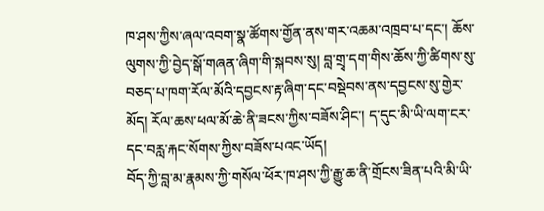ཁ་ཤས་ཀྱིས་ཞལ་འབག་སྣ་ཚོགས་གྱོན་ནས་གར་འཆམ་འཁྲབ་པ་དང་། ཆོས་ལུགས་ཀྱི་བྱེད་སྒོ་གཞན་ཞིག་གི་སྐབས་སུ། བླ་གྲྭ་དག་གིས་ཆོས་ཀྱི་ཚིགས་སུ་བཅད་པ་ཁག་རོལ་མོའི་དབྱངས་རྟ་ཞིག་དང་བསྡེབས་ནས་དབྱངས་སུ་གྱེར་མོད། རོལ་ཆས་ཕལ་མོ་ཆེ་ནི་ཟངས་ཀྱིས་བཟོས་ཤིང་། ད་དུང་མི་ཡི་ལག་ངར་དང་བརླ་རྐང་སོགས་ཀྱིས་བཟོས་པའང་ཡོད།
བོད་ཀྱི་བླ་མ་རྣམས་ཀྱི་གསོལ་ཕོར་ཁ་ཤས་ཀྱི་རྒྱུ་ཆ་ནི་གྲོངས་ཟིན་པའི་མི་ཡི་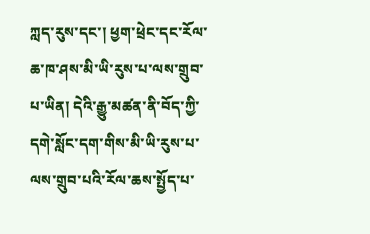ཀླད་རུས་དང་། ཕྱག་ཕྲེང་དང་རོལ་ཆ་ཁ་ཤས་མི་ཡི་རུས་པ་ལས་གྲུབ་པ་ཡིན། དེའི་རྒྱུ་མཚན་ནི་བོད་ཀྱི་དགེ་སློང་དག་གིས་མི་ཡི་རུས་པ་ལས་གྲུབ་པའི་རོལ་ཆས་སྤྱོད་པ་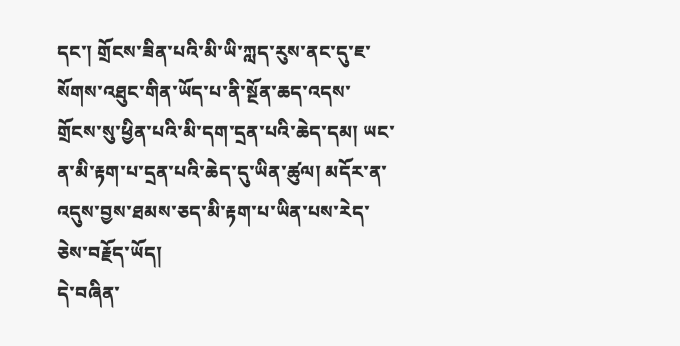དང་། གྲོངས་ཟིན་པའི་མི་ཡི་ཀླད་རུས་ནང་དུ་ཇ་སོགས་འཐུང་གིན་ཡོད་པ་ནི་སྔོན་ཆད་འདས་གྲོངས་སུ་ཕྱིན་པའི་མི་དག་དྲན་པའི་ཆེད་དམ། ཡང་ན་མི་རྟག་པ་དྲན་པའི་ཆེད་དུ་ཡིན་ཚུལ། མདོར་ན་འདུས་བྱས་ཐམས་ཅད་མི་རྟག་པ་ཡིན་པས་རེད་ཅེས་བརྗོད་ཡོད།
དེ་བཞིན་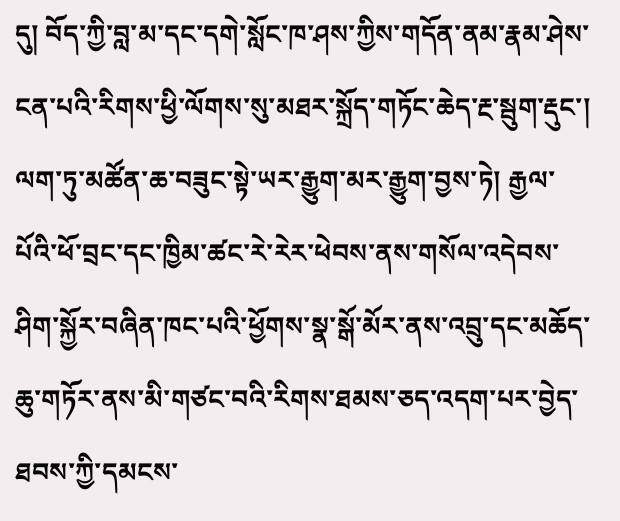དུ། བོད་ཀྱི་བླ་མ་དང་དགེ་སློང་ཁ་ཤས་ཀྱིས་གདོན་ནམ་རྣམ་ཤེས་ངན་པའི་རིགས་ཕྱི་ལོགས་སུ་མཐར་སྐྲོད་གཏོང་ཆེད་རྔ་སྦུག་རྡུང་། ལག་ཏུ་མཚོན་ཆ་བཟུང་སྟེ་ཡར་རྒྱུག་མར་རྒྱུག་བྱས་ཏེ། རྒྱལ་པོའི་ཕོ་བྲང་དང་ཁྱིམ་ཚང་རེ་རེར་ཕེབས་ནས་གསོལ་འདེབས་ཤིག་སྐྱོར་བཞིན་ཁང་པའི་ཕྱོགས་སྣ་སྒོ་མོར་ནས་འབྲུ་དང་མཆོད་ཆུ་གཏོར་ནས་མི་གཙང་བའི་རིགས་ཐམས་ཅད་འདག་པར་བྱེད་ཐབས་ཀྱི་དམངས་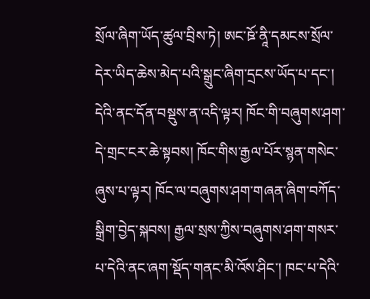སྲོལ་ཞིག་ཡོད་ཚུལ་བྲིས་ཏེ། ཨང་ཋོ་ནཱི་དམངས་སྲོལ་དེར་ཡིད་ཆེས་མེད་པའི་སྒྲུང་ཞིག་དྲངས་ཡོད་པ་དང་། དེའི་ནང་དོན་བསྡུས་ན་འདི་ལྟར། ཁོང་གི་བཞུགས་ཤག་དེ་གྲང་ངར་ཆེ་སྟབས། ཁོང་གིས་རྒྱལ་པོར་སྙན་གསེང་ཞུས་པ་ལྟར། ཁོང་ལ་བཞུགས་ཤག་གཞན་ཞིག་བཀོད་སྒྲིག་བྱེད་སྐབས། རྒྱལ་སྲས་ཀྱིས་བཞུགས་ཤག་གསར་པ་དེའི་ནང་ཞག་སྡོད་གནང་མི་འོས་ཤིང་། ཁང་པ་དེའི་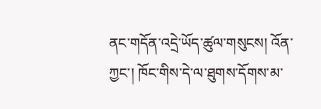ནང་གདོན་འདྲེ་ཡོད་ཚུལ་གསུངས། འོན་ཀྱང་། ཁོང་གིས་དེ་ལ་ཐུགས་དོགས་མ་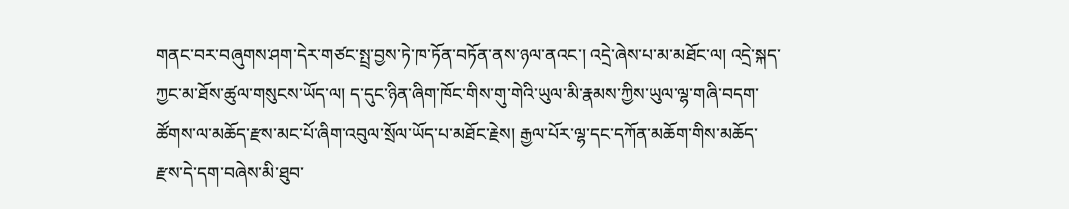གནང་བར་བཞུགས་ཤག་དེར་གཙང་སྤྲ་བྱས་ཏེ་ཁ་ཏོན་བཏོན་ནས་ཉལ་ནའང་། འདྲེ་ཞེས་པ་མ་མཐོང་ལ། འདྲེ་སྐད་ཀྱང་མ་ཐོས་ཚུལ་གསུངས་ཡོད་ལ། ད་དུང་ཉིན་ཞིག་ཁོང་གིས་གུ་གེའི་ཡུལ་མི་རྣམས་ཀྱིས་ཡུལ་ལྷ་གཞི་བདག་ཚོགས་ལ་མཆོད་རྫས་མང་པོ་ཞིག་འབུལ་སྲོལ་ཡོད་པ་མཐོང་རྗེས། རྒྱལ་པོར་ལྷ་དང་དཀོན་མཆོག་གིས་མཆོད་རྫས་དེ་དག་བཞེས་མི་ཐུབ་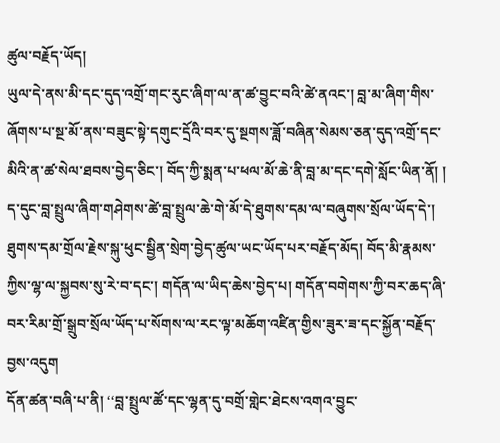ཚུལ་བརྗོད་ཡོད།
ཡུལ་དེ་ནས་མི་དང་དུད་འགྲོ་གང་རུང་ཞིག་ལ་ན་ཚ་བྱུང་བའི་ཚེ་ནའང་། བླ་མ་ཞིག་གིས་ཞོགས་པ་སྔ་མོ་ནས་བཟུང་སྟེ་དགུང་དྲོའི་བར་དུ་སྔགས་ཟློ་བཞིན་སེམས་ཅན་དུད་འགྲོ་དང་མིའི་ན་ཚ་སེལ་ཐབས་བྱེད་ཅིང་། བོད་ཀྱི་སྨན་པ་ཕལ་མོ་ཆེ་ནི་བླ་མ་དང་དགེ་སློང་ཡིན་ནོ། ། ད་དུང་བླ་སྤྲུལ་ཞིག་གཤེགས་ཚེ་བླ་སྤྲུལ་ཆེ་གེ་མོ་དེ་ཐུགས་དམ་ལ་བཞུགས་སྲོལ་ཡོད་དེ་། ཐུགས་དམ་གྲོལ་རྗེས་སྐུ་ཕུང་སྦྱིན་སྲེག་བྱེད་ཚུལ་ཡང་ཡོད་པར་བརྗོད་མོད། བོད་མི་རྣམས་ཀྱིས་ལྷ་ལ་སྐྱབས་སུ་རེ་བ་དང་། གདོན་ལ་ཡིད་ཆེས་བྱེད་པ། གདོན་བགེགས་ཀྱི་བར་ཆད་ཞི་བར་རིམ་གྲོ་སྒྲུབ་སྲོལ་ཡོད་པ་སོགས་ལ་རང་ལྟ་མཆོག་འཛིན་གྱིས་ཟུར་ཟ་དང་སྐྱོན་བརྗོད་བྱས་འདུག
དོན་ཚན་བཞི་པ་ནི། ‘‘བླ་སྤྲུལ་ཚོ་དང་ལྷན་དུ་བགྲོ་གླེང་ཐེངས་འགའ་བྱུང་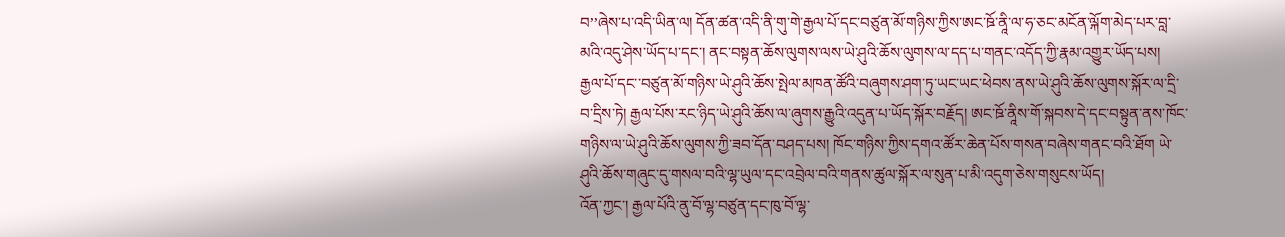བ’’ཞེས་པ་འདི་ཡིན་ལ། དོན་ཚན་འདི་ནི་གུ་གེ་རྒྱལ་པོ་དང་བཙུན་མོ་གཉིས་ཀྱིས་ཨང་ཋོ་ནཱི་ལ་ཧ་ཅང་མངོན་ལྐོག་མེད་པར་བླ་མའི་འདུ་ཤེས་ཡོད་པ་དང་། ནང་བསྟན་ཆོས་ལུགས་ལས་ཡེ་ཤུའི་ཆོས་ལུགས་ལ་དད་པ་གནང་འདོད་ཀྱི་རྣམ་འགྱུར་ཡོད་པས། རྒྱལ་པོ་དང་་བཙུན་མོ་གཉིས་ཡེ་ཤུའི་ཆོས་སྤེལ་མཁན་ཚོའི་བཞུགས་ཤག་ཏུ་ཡང་ཡང་ཕེབས་ནས་ཡེ་ཤུའི་ཆོས་ལུགས་སྐོར་ལ་དྲི་བ་དྲིས་ཏེ། རྒྱལ་པོས་རང་ཉིད་ཡེ་ཤུའི་ཆོས་ལ་ཞུགས་རྒྱུའི་འདུན་པ་ཡོད་སྐོར་བརྗོད། ཨང་ཋོ་ནཱིས་གོ་སྐབས་དེ་དང་བསྟུན་ནས་ཁོང་གཉིས་ལ་ཡེ་ཤུའི་ཆོས་ལུགས་ཀྱི་ཟབ་དོན་བཤད་པས། ཁོང་གཉིས་ཀྱིས་དགའ་ཚོར་ཆེན་པོས་གསན་བཞེས་གནང་བའི་ཐོག ཡེ་ཤུའི་ཆོས་གཞུང་དུ་གསལ་བའི་ལྷ་ཡུལ་དང་འབྲེལ་བའི་གནས་ཚུལ་སྐོར་ལ་སུན་པ་མི་འདུག་ཅེས་གསུངས་ཡོད།
འོན་ཀྱང་། རྒྱལ་པོའི་ནུ་བོ་ལྷ་བཙུན་དང་ཁུ་བོ་ལྷ་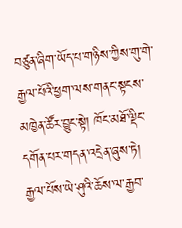བཙུན་ཞིག་ཡོད་པ་གཉིས་ཀྱིས་གུ་གེ་རྒྱལ་པོའི་ཕྱག་ལས་གནང་སྟངས་མཁྱེན་ཚོར་བྱུང་སྟེ། ཁོང་མཐོ་ལྡིང་དགོན་པར་གདན་འདྲེན་ཞུས་ཏེ། རྒྱལ་པོས་ཡེ་ཤུའི་ཆོས་ལ་རྒྱབ་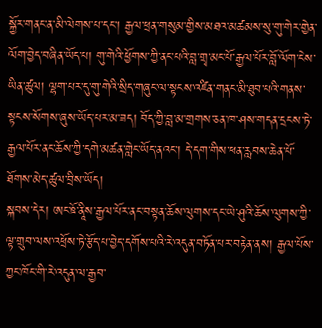སྐྱོར་གནང་ན་མི་ལེགས་པ་དང་། རྒྱལ་ཕྲན་གསུམ་གྱིས་མཐའ་མཚམས་སུ་གུ་གེར་གྱེན་ལོག་བྱེད་བཞིན་ཡོད་པ། གུ་གེའི་ཕྱོགས་ཀྱི་ནང་པའི་བླ་གྲྭ་མང་པོ་རྒྱལ་པོར་བློ་ལོག་ངེས་ཡིན་ཚུལ། ལྷག་པར་དུ་གུ་གེའི་སྲིད་གཞུང་ལ་སྟངས་འཛིན་གནང་མི་ཐུབ་པའི་གནས་སྟངས་སོགས་ཞུས་ཡོད་པར་མ་ཟད། བོད་ཀྱི་བླ་མ་གྲགས་ཅན་ཁ་ཤས་གདན་དྲངས་ཏེ་རྒྱལ་པོར་ནང་ཆོས་ཀྱི་དགེ་མཚན་གླེང་ཡོད་ནའང་། དེ་དག་གིས་ཕན་རླབས་ཆེན་པོ་ཐོགས་མེད་ཚུལ་བྲིས་ཡོད།
སྐབས་དེར། ཨང་ཋོ་ནཱིས་རྒྱལ་པོར་ནང་བསྟན་ཆོས་ལུགས་དང་ཡེ་ཤུའི་ཆོས་ལུགས་ཀྱི་ལྟ་གྲུབ་ལས་འཕྲོས་ཏེ་རྩོད་པ་བྱེད་དགོས་པའི་རེ་འདུན་བཏོན་པར་བརྟེན་ནས། རྒྱལ་པོས་ཀྱང་ཁོང་གི་རེ་འདུན་ལ་རྒྱབ་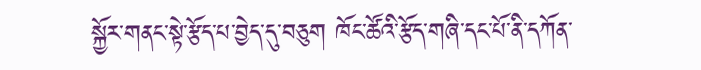སྐྱོར་གནང་སྟེ་རྩོད་པ་བྱེད་དུ་བཅུག ཁོང་ཚོའི་རྩོད་གཞི་དང་པོ་ནི་དཀོན་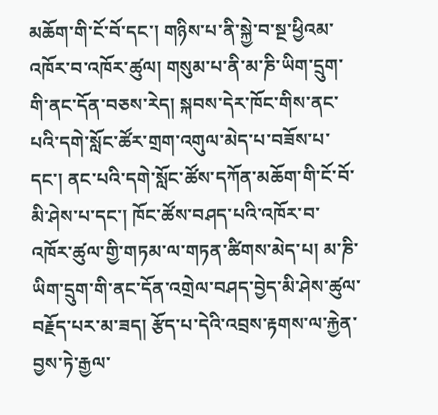མཆོག་གི་ངོ་བོ་དང་། གཉིས་པ་ནི་སྐྱེ་བ་སྔ་ཕྱིའམ་འཁོར་བ་འཁོར་ཚུལ། གསུམ་པ་ནི་མ་ཎི་ཡིག་དྲུག་གི་ནང་དོན་བཅས་རེད། སྐབས་དེར་ཁོང་གིས་ནང་པའི་དགེ་སློང་ཚོར་གྲག་འགུལ་མེད་པ་བཟོས་པ་དང་། ནང་པའི་དགེ་སློང་ཚོས་དཀོན་མཆོག་གི་ངོ་བོ་མི་ཤེས་པ་དང་། ཁོང་ཚོས་བཤད་པའི་འཁོར་བ་འཁོར་ཚུལ་གྱི་གཏམ་ལ་གཏན་ཚིགས་མེད་པ། མ་ཎི་ཡིག་དྲུག་གི་ནང་དོན་འགྲེལ་བཤད་བྱེད་མི་ཤེས་ཚུལ་བརྗོད་པར་མ་ཟད། རྩོད་པ་དེའི་འབྲས་རྟགས་ལ་རྐྱེན་བྱས་ཏེ་རྒྱལ་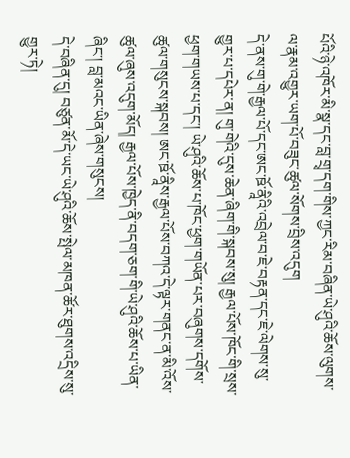པོའི་ཉེ་འཁོར་མི་སྣ་དང་བླ་གྲྭ་དག་གིས་ཀྱང་རིམ་བཞིན་ཡེ་ཤུའི་ཆོས་ལུགས་ལ་རྣམ་འགྱུར་ཡག་པོ་བཟུང་ཚུལ་སོགས་བྲིས་འདུག
དེ་ནས་གུ་གེ་རྒྱལ་པོ་དང་ཨང་ཋོ་ནཱིའི་འབྲེལ་བ་ཇེ་བརྟན་དང་ཇེ་ལེགས་སུ་གྱུར་པ་དཔེར་ན། གུ་གེའི་དུས་ཆེན་ཞིག་གི་སྐབས་སུ། རྒྱལ་པོས་ཁོང་གི་སྲས་ཕྱག་གཡས་པ་དང་། ཡེ་ཤུའི་ཆོས་པ་ཁོང་ཕྱག་གཡོན་པར་བཞུགས་དགོས་ཚུལ་གསུངས་སྐབས། ཨང་ཋོ་ནཱིས་རྒྱལ་པོས་བཀའ་དེ་ལྟར་གནང་ན་མི་འོས་ཚུལ་ཞུས་འདུག་མོད། རྒྱལ་པོས་ཁྱེད་ནི་བདག་ཅག་གི་ཡེ་ཤུའི་ཆོས་པ་ཡིན་ཞིང་། བླ་མའང་ཡིན་ཞེས་གསུངས།
དེ་བཞིན་དུ། བཙུན་མོ་དེ་ཡང་ཡེ་ཤུའི་ཆོས་སྤེལ་མཁན་ཚོར་ཐུགས་འདྲིས་སུ་གྱུར་ཏེ།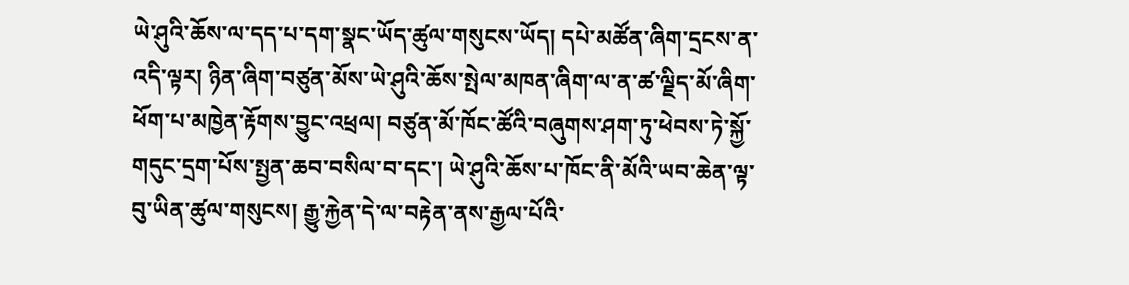ཡེ་ཤུའི་ཆོས་ལ་དད་པ་དག་སྣང་ཡོད་ཚུལ་གསུངས་ཡོད། དཔེ་མཚོན་ཞིག་དྲངས་ན་འདི་ལྟར། ཉིན་ཞིག་བཙུན་མོས་ཡེ་ཤུའི་ཆོས་སྤེལ་མཁན་ཞིག་ལ་ན་ཚ་ལྗིད་མོ་ཞིག་ཕོག་པ་མཁྱེན་རྟོགས་བྱུང་འཕྲལ། བཙུན་མོ་ཁོང་ཚོའི་བཞུགས་ཤག་ཏུ་ཕེབས་ཏེ་སྐྱོ་གདུང་དྲག་པོས་སྤྱན་ཆབ་བསིལ་བ་དང་། ཡེ་ཤུའི་ཆོས་པ་ཁོང་ནི་མོའི་ཡབ་ཆེན་ལྟ་བུ་ཡིན་ཚུལ་གསུངས། རྒྱུ་རྐྱེན་དེ་ལ་བརྟེན་ནས་རྒྱལ་པོའི་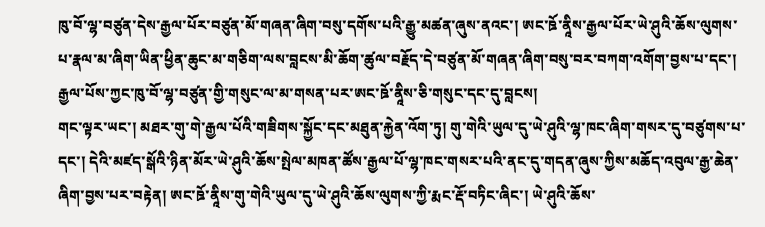ཁུ་བོ་ལྷ་བཙུན་དེས་རྒྱལ་པོར་བཙུན་མོ་གཞན་ཞིག་བསུ་དགོས་པའི་རྒྱུ་མཚན་ཞུས་ནའང་། ཨང་ཋོ་ནཱིས་རྒྱལ་པོར་ཡེ་ཤུའི་ཆོས་ལུགས་པ་རྣལ་མ་ཞིག་ཡིན་ཕྱིན་ཆུང་མ་གཅིག་ལས་བླངས་མི་ཆོག་ཚུལ་བརྗོད་དེ་བཙུན་མོ་གཞན་ཞིག་བསུ་བར་བཀག་འགོག་བྱས་པ་དང་། རྒྱལ་པོས་ཀྱང་ཁུ་བོ་ལྷ་བཙུན་གྱི་གསུང་ལ་མ་གསན་པར་ཨང་ཋོ་ནཱིས་ཅི་གསུང་དང་དུ་བླངས།
གང་ལྟར་ཡང་། མཐར་གུ་གེ་རྒྱལ་པོའི་གཟིགས་སྐྱོང་དང་མཐུན་རྐྱེན་འོག་ཏུ། གུ་གེའི་ཡུལ་དུ་ཡེ་ཤུའི་ལྷ་ཁང་ཞིག་གསར་དུ་བཙུགས་པ་དང་། དེའི་མཛད་སྒོའི་ཉིན་མོར་ཡེ་ཤུའི་ཆོས་སྤེལ་མཁན་ཚོས་རྒྱལ་པོ་ལྷ་ཁང་གསར་པའི་ནང་དུ་གདན་ཞུས་ཀྱིས་མཆོད་འབུལ་རྒྱ་ཆེན་ཞིག་བྱས་པར་བརྟེན། ཨང་ཋོ་ནཱིས་གུ་གེའི་ཡུལ་དུ་ཡེ་ཤུའི་ཆོས་ལུགས་ཀྱི་རྨང་རྡོ་བཏིང་ཞིང་། ཡེ་ཤུའི་ཆོས་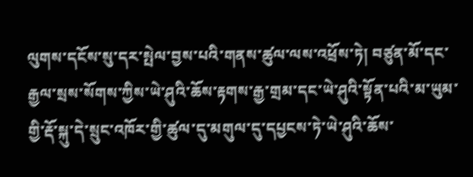ལུགས་དངོས་སུ་དར་སྤེལ་བྱས་པའི་གནས་ཚུལ་ལས་འཕྲོས་ཏེ། བཙུན་མོ་དང་རྒྱལ་སྲས་སོགས་ཀྱིས་ཡེ་ཤུའི་ཆོས་རྟགས་རྒྱ་གྲམ་དང་ཡེ་ཤུའི་སྟོན་པའི་མ་ཡུམ་གྱི་རྡོ་སྐུ་དེ་སྲུང་འཁོར་གྱི་ཚུལ་དུ་མགུལ་དུ་དཔྱངས་ཏེ་ཡེ་ཤུའི་ཆོས་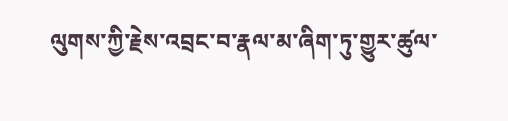ལུགས་ཀྱི་རྗེས་འབྲང་བ་རྣལ་མ་ཞིག་ཏུ་གྱུར་ཚུལ་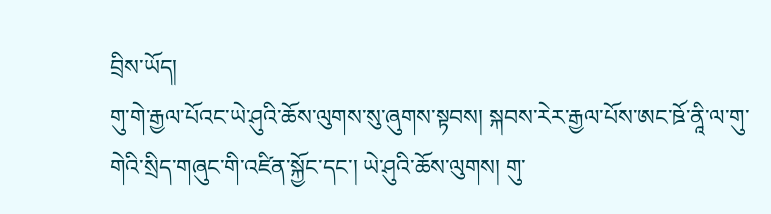བྲིས་ཡོད།
གུ་གེ་རྒྱལ་པོའང་ཡེ་ཤུའི་ཆོས་ལུགས་སུ་ཞུགས་སྟབས། སྐབས་རེར་རྒྱལ་པོས་ཨང་ཋོ་ནཱི་ལ་གུ་གེའི་སྲིད་གཞུང་གི་འཛིན་སྐྱོང་དང་། ཡེ་ཤུའི་ཆོས་ལུགས། གུ་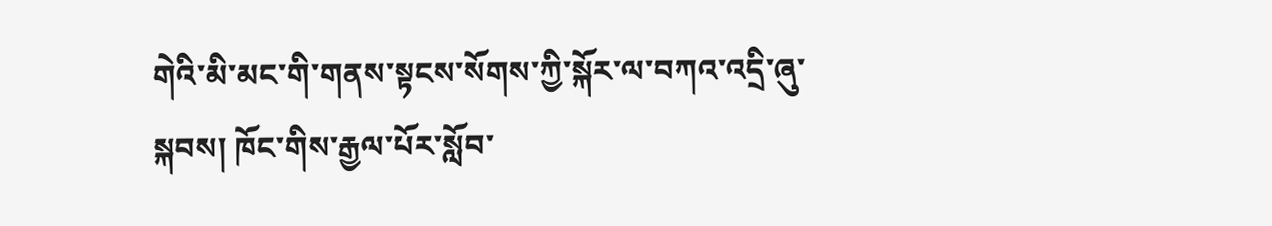གེའི་མི་མང་གི་གནས་སྟངས་སོགས་ཀྱི་སྐོར་ལ་བཀའ་འདྲི་ཞུ་སྐབས། ཁོང་གིས་རྒྱལ་པོར་སློབ་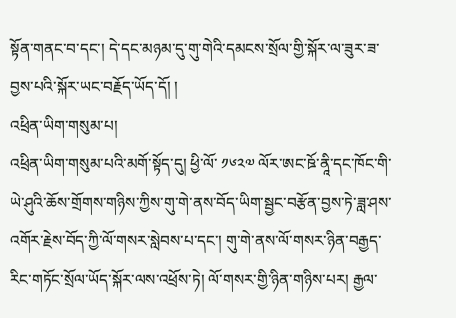སྟོན་གནང་བ་དང་། དེ་དང་མཉམ་དུ་གུ་གེའི་དམངས་སྲོལ་གྱི་སྐོར་ལ་ཟུར་ཟ་བྱས་པའི་སྐོར་ཡང་བརྗོད་ཡོད་དོ། །
འཕྲིན་ཡིག་གསུམ་པ།
འཕྲིན་ཡིག་གསུམ་པའི་མགོ་སྟོད་དུ། ཕྱི་ལོ་ ༡༦༢༧ ལོར་ཨང་ཋོ་ནཱི་དང་ཁོང་གི་ཡེ་ཤུའི་ཆོས་གྲོགས་གཉིས་ཀྱིས་གུ་གེ་ནས་བོད་ཡིག་སྦྱང་བརྩོན་བྱས་ཏེ་ཟླ་ཤས་འགོར་རྗེས་བོད་ཀྱི་ལོ་གསར་སླེབས་པ་དང་། གུ་གེ་ནས་ལོ་གསར་ཉིན་བརྒྱད་རིང་གཏོང་སྲོལ་ཡོད་སྐོར་ལས་འཕྲོས་ཏེ། ལོ་གསར་གྱི་ཉིན་གཉིས་པར། རྒྱལ་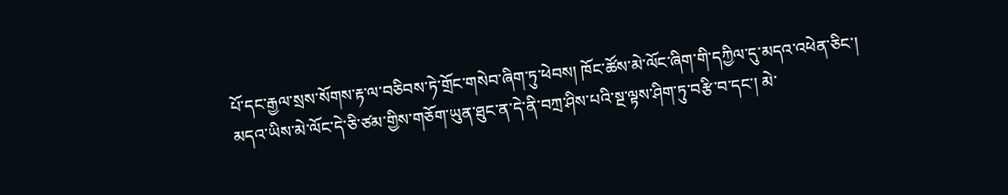པོ་དང་རྒྱལ་སྲས་སོགས་རྟ་ལ་བཅིབས་ཏེ་གྲོང་གསེབ་ཞིག་ཏུ་ཕེབས། ཁོང་ཚོས་མེ་ལོང་ཞིག་གི་དཀྱིལ་དུ་མདའ་འཕེན་ཅིང་། མདའ་ཡིས་མེ་ལོང་དེ་ཅི་ཙམ་གྱིས་གཅོག་ཡུན་ཐུང་ན་དེ་ནི་བཀྲ་ཤིས་པའི་སྔ་ལྟས་ཤིག་ཏུ་བརྩི་བ་དང་། མེ་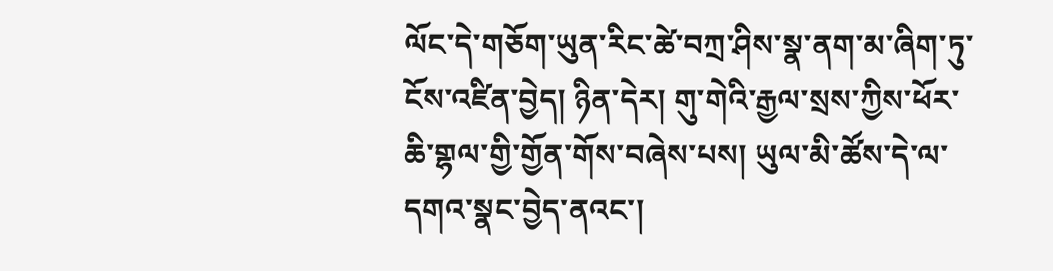ལོང་དེ་གཅོག་ཡུན་རིང་ཚེ་བཀྲ་ཤིས་སྣ་ནག་མ་ཞིག་ཏུ་ངོས་འཛིན་བྱེད། ཉིན་དེར། གུ་གེའི་རྒྱལ་སྲས་ཀྱིས་ཕོར་ཆི་གྷལ་གྱི་གྱོན་གོས་བཞེས་པས། ཡུལ་མི་ཚོས་དེ་ལ་དགའ་སྣང་བྱེད་ནའང་།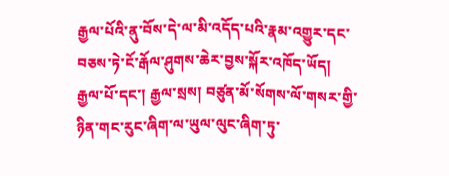རྒྱལ་པོའི་ནུ་བོས་དེ་ལ་མི་འདོད་པའི་རྣམ་འགྱུར་དང་བཅས་ཏེ་ངོ་རྒོལ་ཤུགས་ཆེར་བྱས་སྐོར་འཁོད་ཡོད།
རྒྱལ་པོ་དང་། རྒྱལ་སྲས། བཙུན་མོ་སོགས་ལོ་གསར་གྱི་ཉིན་གང་རུང་ཞིག་ལ་ཡུལ་ལུང་ཞིག་ཏུ་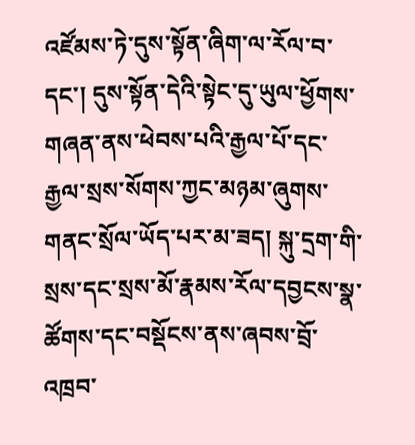འཛོམས་ཏེ་དུས་སྟོན་ཞིག་ལ་རོལ་བ་དང་། དུས་སྟོན་དེའི་སྟེང་དུ་ཡུལ་ཕྱོགས་གཞན་ནས་ཕེབས་པའི་རྒྱལ་པོ་དང་རྒྱལ་སྲས་སོགས་ཀྱང་མཉམ་ཞུགས་གནང་སྲོལ་ཡོད་པར་མ་ཟད། སྐུ་དྲག་གི་སྲས་དང་སྲས་མོ་རྣམས་རོལ་དབྱངས་སྣ་ཚོགས་དང་བསྡོངས་ནས་ཞབས་བྲོ་འཁྲབ་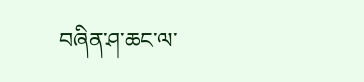བཞིན་ཤ་ཆང་ལ་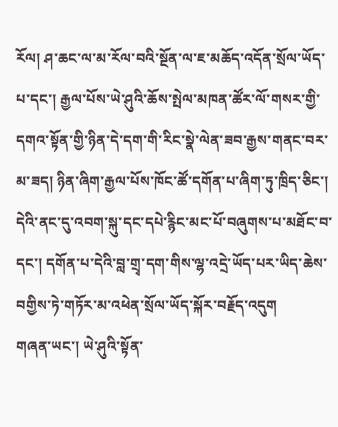རོལ། ཤ་ཆང་ལ་མ་རོལ་བའི་སྔོན་ལ་ཇ་མཆོད་འདོན་སྲོལ་ཡོད་པ་དང་། རྒྱལ་པོས་ཡེ་ཤུའི་ཆོས་སྤེལ་མཁན་ཚོར་ལོ་གསར་གྱི་དགའ་སྟོན་གྱི་ཉིན་དེ་དག་གི་རིང་སྣེ་ལེན་ཟབ་རྒྱས་གནང་བར་མ་ཟད། ཉིན་ཞིག་རྒྱལ་པོས་ཁོང་ཚོ་དགོན་པ་ཞིག་ཏུ་ཁྲིད་ཅིང་། དེའི་ནང་དུ་འབག་སྐུ་དང་དཔེ་རྙིང་མང་པོ་བཞུགས་པ་མཐོང་བ་དང་། དགོན་པ་དེའི་བླ་གྲྭ་དག་གིས་ལྷ་འདྲེ་ཡོད་པར་ཡིད་ཆེས་བགྱིས་ཏེ་གཏོར་མ་འཕེན་སྲོལ་ཡོད་སྐོར་བརྗོད་འདུག
གཞན་ཡང་། ཡེ་ཤུའི་སྟོན་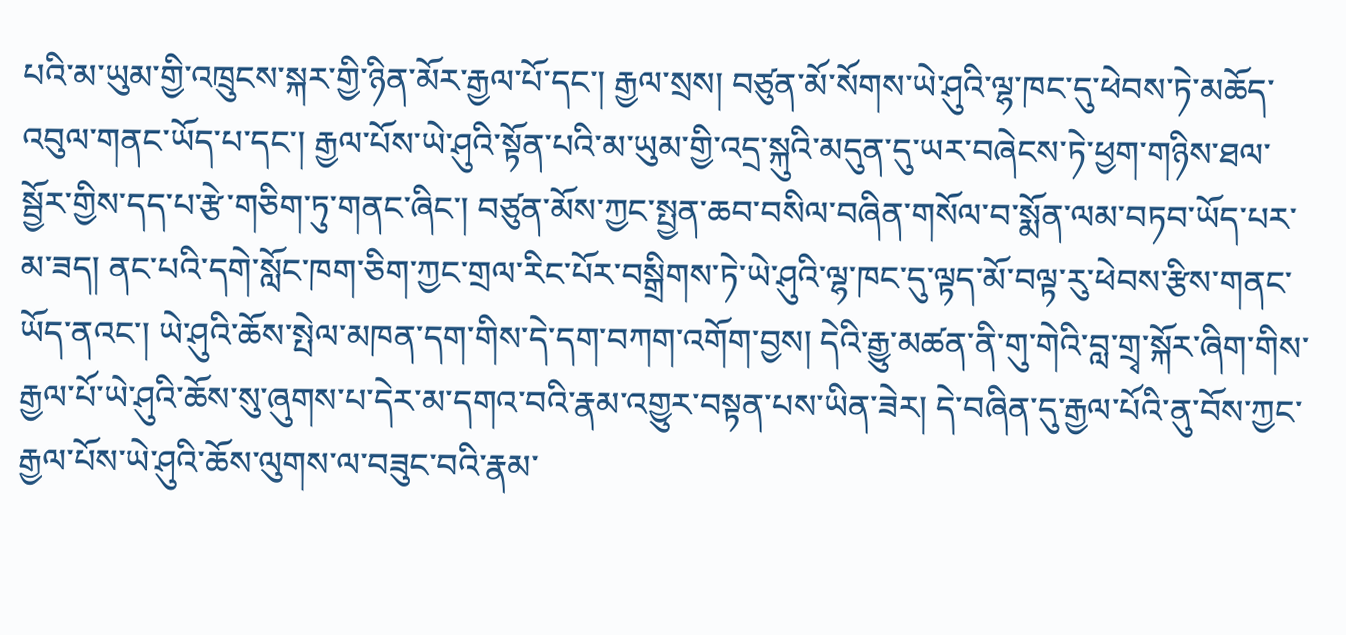པའི་མ་ཡུམ་གྱི་འཁྲུངས་སྐར་གྱི་ཉིན་མོར་རྒྱལ་པོ་དང་། རྒྱལ་སྲས། བཙུན་མོ་སོགས་ཡེ་ཤུའི་ལྷ་ཁང་དུ་ཕེབས་ཏེ་མཆོད་འབུལ་གནང་ཡོད་པ་དང་། རྒྱལ་པོས་ཡེ་ཤུའི་སྟོན་པའི་མ་ཡུམ་གྱི་འདྲ་སྐུའི་མདུན་དུ་ཡར་བཞེངས་ཏེ་ཕྱག་གཉིས་ཐལ་སྦྱོར་གྱིས་དད་པ་རྩེ་གཅིག་ཏུ་གནང་ཞིང་། བཙུན་མོས་ཀྱང་སྤྱན་ཆབ་བསིལ་བཞིན་གསོལ་བ་སྨོན་ལམ་བཏབ་ཡོད་པར་མ་ཟད། ནང་པའི་དགེ་སློང་ཁག་ཅིག་ཀྱང་གྲལ་རིང་པོར་བསྒྲིགས་ཏེ་ཡེ་ཤུའི་ལྷ་ཁང་དུ་ལྟད་མོ་བལྟ་རུ་ཕེབས་རྩིས་གནང་ཡོད་ནའང་། ཡེ་ཤུའི་ཆོས་སྤེལ་མཁན་དག་གིས་དེ་དག་བཀག་འགོག་བྱས། དེའི་རྒྱུ་མཚན་ནི་གུ་གེའི་བླ་གྲྭ་སྐོར་ཞིག་གིས་རྒྱལ་པོ་ཡེ་ཤུའི་ཆོས་སུ་ཞུགས་པ་དེར་མ་དགའ་བའི་རྣམ་འགྱུར་བསྟན་པས་ཡིན་ཟེར། དེ་བཞིན་དུ་རྒྱལ་པོའི་ནུ་བོས་ཀྱང་རྒྱལ་པོས་ཡེ་ཤུའི་ཆོས་ལུགས་ལ་བཟུང་བའི་རྣམ་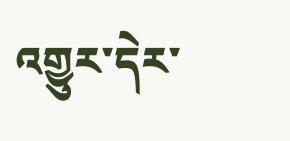འགྱུར་དེར་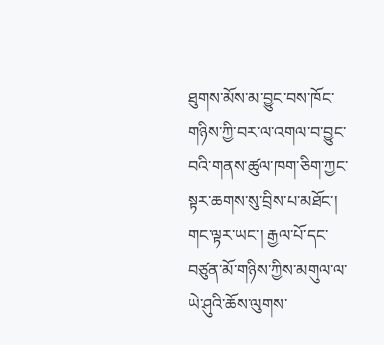ཐུགས་མོས་མ་བྱུང་བས་ཁོང་གཉིས་ཀྱི་བར་ལ་འགལ་བ་བྱུང་བའི་གནས་ཚུལ་ཁག་ཅིག་ཀྱང་སྟར་ཆགས་སུ་བྲིས་པ་མཐོང་།
གང་ལྟར་ཡང་། རྒྱལ་པོ་དང་བཙུན་མོ་གཉིས་ཀྱིས་མགུལ་ལ་ཡེ་ཤུའི་ཆོས་ལུགས་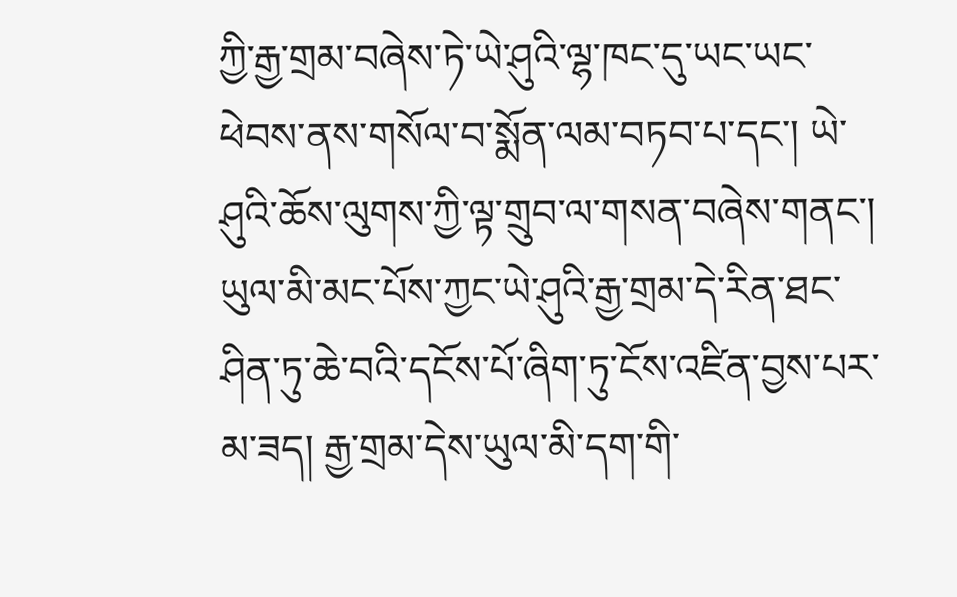ཀྱི་རྒྱ་གྲམ་བཞེས་ཏེ་ཡེ་ཤུའི་ལྷ་ཁང་དུ་ཡང་ཡང་ཕེབས་ནས་གསོལ་བ་སྨོན་ལམ་བཏབ་པ་དང་། ཡེ་ཤུའི་ཆོས་ལུགས་ཀྱི་ལྟ་གྲུབ་ལ་གསན་བཞེས་གནང་། ཡུལ་མི་མང་པོས་ཀྱང་ཡེ་ཤུའི་རྒྱ་གྲམ་དེ་རིན་ཐང་ཤིན་ཏུ་ཆེ་བའི་དངོས་པོ་ཞིག་ཏུ་ངོས་འཛིན་བྱས་པར་མ་ཟད། རྒྱ་གྲམ་དེས་ཡུལ་མི་དག་གི་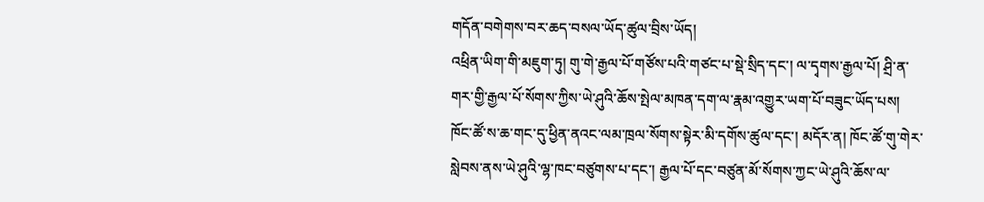གདོན་བགེགས་བར་ཆད་བསལ་ཡོད་ཚུལ་བྲིས་ཡོད།
འཕྲིན་ཡིག་གི་མཇུག་ཏུ། གུ་གེ་རྒྱལ་པོ་གཙོས་པའི་གཙང་པ་སྡེ་སྲིད་དང་། ལ་དྭགས་རྒྱལ་པོ། ཤྲི་ན་གར་གྱི་རྒྱལ་པོ་སོགས་ཀྱིས་ཡེ་ཤུའི་ཆོས་སྤེལ་མཁན་དག་ལ་རྣམ་འགྱུར་ཡག་པོ་བཟུང་ཡོད་པས། ཁོང་ཚོ་ས་ཆ་གང་དུ་ཕྱིན་ནའང་ལམ་ཁྲལ་སོགས་སྟེར་མི་དགོས་ཚུལ་དང་། མདོར་ན། ཁོང་ཚོ་གུ་གེར་སླེབས་ནས་ཡེ་ཤུའི་ལྷ་ཁང་བཙུགས་པ་དང་། རྒྱལ་པོ་དང་བཙུན་མོ་སོགས་ཀྱང་ཡེ་ཤུའི་ཆོས་ལ་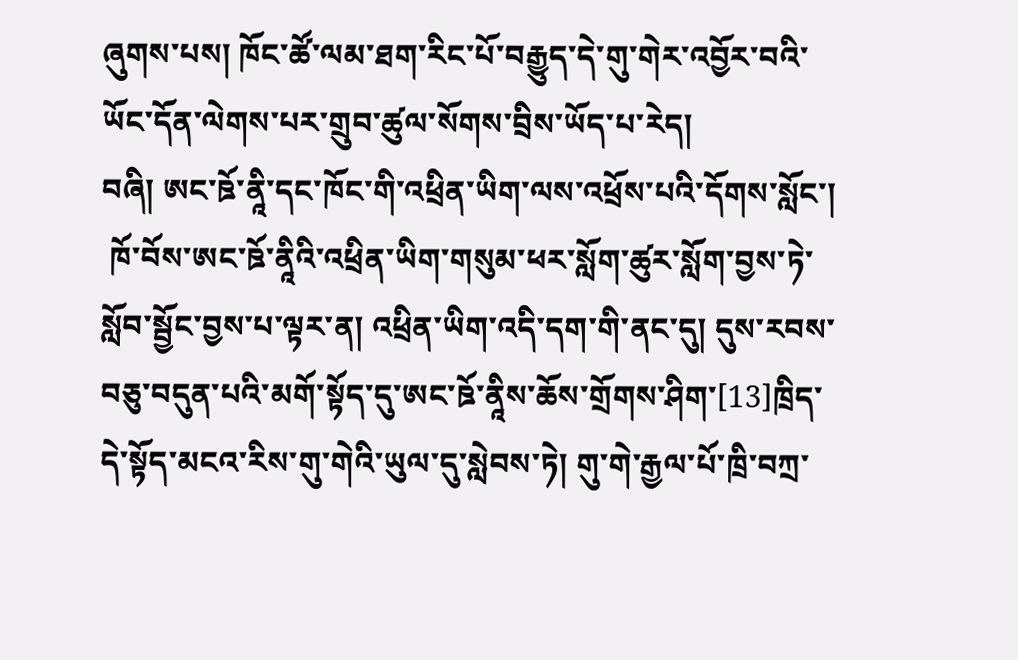ཞུགས་པས། ཁོང་ཚོ་ལམ་ཐག་རིང་པོ་བརྒྱུད་དེ་གུ་གེར་འབྱོར་བའི་ཡོང་དོན་ལེགས་པར་གྲུབ་ཚུལ་སོགས་བྲིས་ཡོད་པ་རེད།
བཞི། ཨང་ཋོ་ནཱི་དང་ཁོང་གི་འཕྲིན་ཡིག་ལས་འཕྲོས་པའི་དོགས་སློང་།
 ཁོ་བོས་ཨང་ཋོ་ནཱིའི་འཕྲིན་ཡིག་གསུམ་ཕར་སློག་ཚུར་སློག་བྱས་ཏེ་སློབ་སྦྱོང་བྱས་པ་ལྟར་ན། འཕྲིན་ཡིག་འདི་དག་གི་ནང་དུ། དུས་རབས་བཅུ་བདུན་པའི་མགོ་སྟོད་དུ་ཨང་ཋོ་ནཱིས་ཆོས་གྲོགས་ཤིག་[13]ཁྲིད་དེ་སྟོད་མངའ་རིས་གུ་གེའི་ཡུལ་དུ་སླེབས་ཏེ། གུ་གེ་རྒྱལ་པོ་ཁྲི་བཀྲ་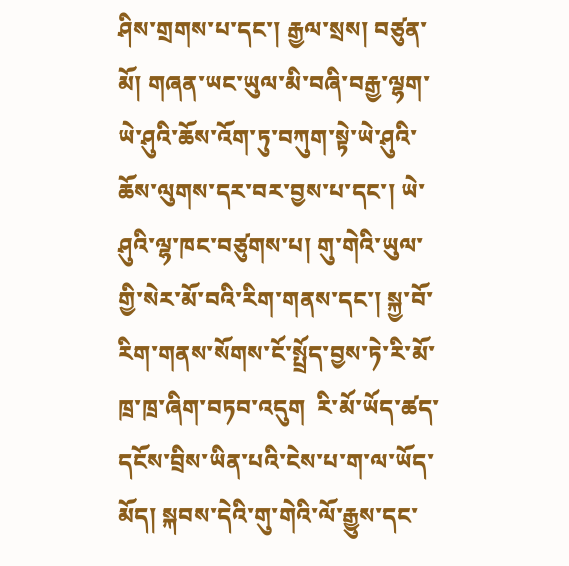ཤིས་གྲགས་པ་དང་། རྒྱལ་སྲས། བཙུན་མོ། གཞན་ཡང་ཡུལ་མི་བཞི་བརྒྱ་ལྷག་ཡེ་ཤུའི་ཆོས་འོག་ཏུ་བཀུག་སྟེ་ཡེ་ཤུའི་ཆོས་ལུགས་དར་བར་བྱས་པ་དང་། ཡེ་ཤུའི་ལྷ་ཁང་བཙུགས་པ། གུ་གེའི་ཡུལ་གྱི་སེར་མོ་བའི་རིག་གནས་དང་། སྐྱ་བོ་རིག་གནས་སོགས་ངོ་སྤྲོད་བྱས་ཏེ་རི་མོ་ཁྲ་ཁྲ་ཞིག་བཏབ་འདུག  རི་མོ་ཡོད་ཚད་དངོས་བྲིས་ཡིན་པའི་ངེས་པ་ག་ལ་ཡོད་མོད། སྐབས་དེའི་གུ་གེའི་ལོ་རྒྱུས་དང་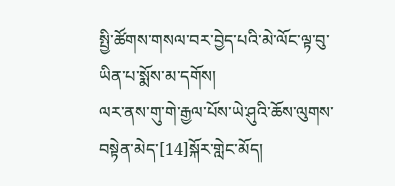སྤྱི་ཚོགས་གསལ་བར་བྱེད་པའི་མེ་ལོང་ལྟ་བུ་ཡིན་པ་སྨོས་མ་དགོས།
ལར་ནས་གུ་གེ་རྒྱལ་པོས་ཡེ་ཤུའི་ཆོས་ལུགས་བསྟེན་མེད་[14]སྐོར་གླེང་མོད།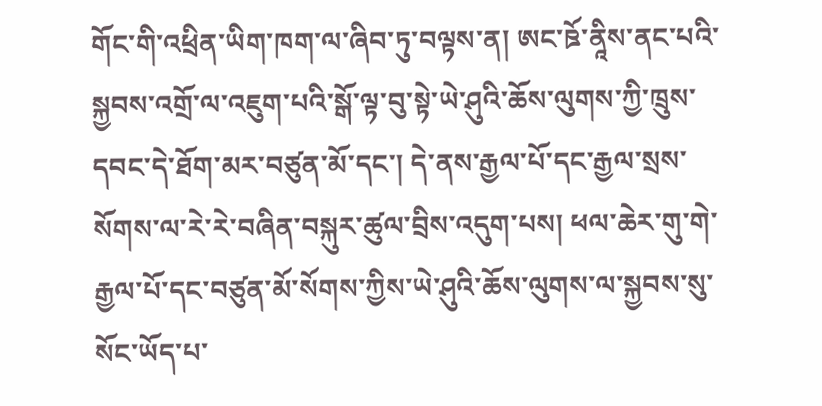གོང་གི་འཕྲིན་ཡིག་ཁག་ལ་ཞིབ་ཏུ་བལྟས་ན། ཨང་ཋོ་ནཱིས་ནང་པའི་སྐྱབས་འགྲོ་ལ་འཇུག་པའི་སྒོ་ལྟ་བུ་སྟེ་ཡེ་ཤུའི་ཆོས་ལུགས་ཀྱི་ཁྲུས་དབང་དེ་ཐོག་མར་བཙུན་མོ་དང་། དེ་ནས་རྒྱལ་པོ་དང་རྒྱལ་སྲས་སོགས་ལ་རེ་རེ་བཞིན་བསྐུར་ཚུལ་བྲིས་འདུག་པས། ཕལ་ཆེར་གུ་གེ་རྒྱལ་པོ་དང་བཙུན་མོ་སོགས་ཀྱིས་ཡེ་ཤུའི་ཆོས་ལུགས་ལ་སྐྱབས་སུ་སོང་ཡོད་པ་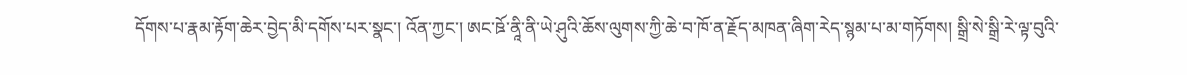དོགས་པ་རྣམ་རྟོག་ཆེར་བྱེད་མི་དགོས་པར་སྣང་། འོན་ཀྱང་། ཨང་ཋོ་ནཱི་ནི་ཡེ་ཤུའི་ཆོས་ལུགས་ཀྱི་ཆེ་བ་ཁོ་ན་རྗོད་མཁན་ཞིག་རེད་སྙམ་པ་མ་གཏོགས། སྒྲི་སེ་སྒྲི་རེ་ལྟ་བུའི་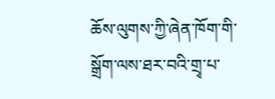ཆོས་ལུགས་ཀྱི་ཞེན་ཁོག་གི་སྒྲོག་ལས་ཐར་བའི་གྲྭ་པ་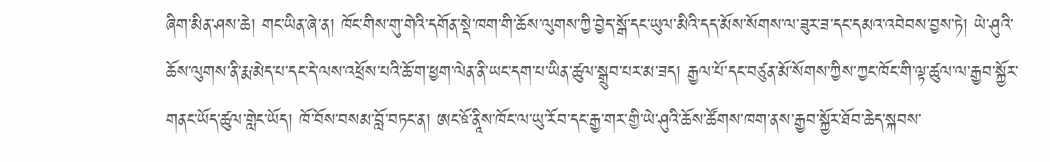ཞིག་མིན་ཤས་ཆེ། གང་ཡིན་ཞེ་ན། ཁོང་གིས་གུ་གེའི་དགོན་སྡེ་ཁག་གི་ཆོས་ལུགས་ཀྱི་བྱེད་སྒོ་དང་ཡུལ་མིའི་དད་མོས་སོགས་ལ་ཟུར་ཟ་དང་དམའ་འབེབས་བྱས་ཏེ། ཡེ་ཤུའི་ཆོས་ལུགས་ནི་རྨ་མེད་པ་དང་དེ་ལས་འཕྲོས་པའི་ཆོ་ག་ཕྱག་ལེན་ནི་ཡང་དག་པ་ཡིན་ཚུལ་སྒྲུབ་པར་མ་ཟད། རྒྱལ་པོ་དང་བཙུན་མོ་སོགས་ཀྱིས་ཀྱང་ཁོང་གི་ལྟ་ཚུལ་ལ་རྒྱབ་སྐྱོར་གནང་ཡོད་ཚུལ་གླེང་ཡོད། ཁོ་བོས་བསམ་བློ་བཏང་ན། ཨང་ཋོ་ནཱིས་ཁོང་ལ་ཡུ་རོབ་དང་རྒྱ་གར་གྱི་ཡེ་ཤུའི་ཆོས་ཚོགས་ཁག་ནས་རྒྱབ་སྐྱོར་ཐོབ་ཆེད་སྐབས་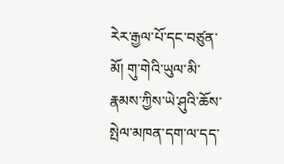རེར་རྒྱལ་པོ་དང་བཙུན་མོ། གུ་གེའི་ཡུལ་མི་རྣམས་ཀྱིས་ཡེ་ཤུའི་ཆོས་སྤེལ་མཁན་དག་ལ་དད་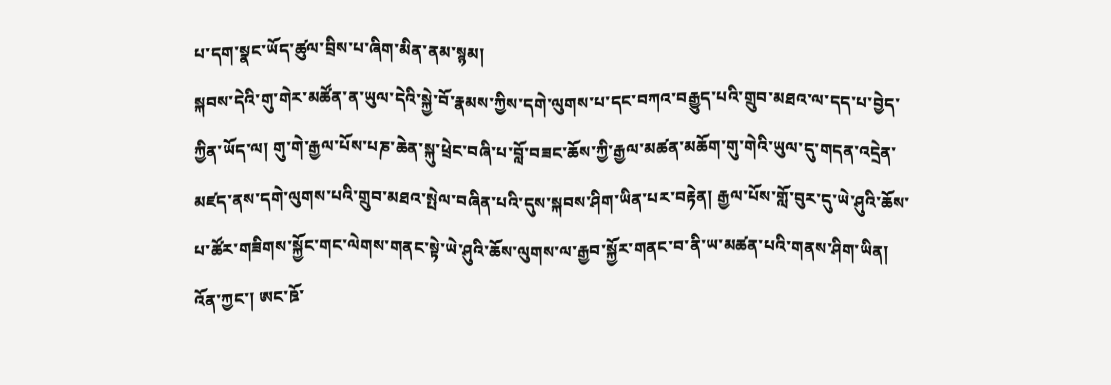པ་དག་སྣང་ཡོད་ཚུལ་བྲིས་པ་ཞིག་མིན་ནམ་སྙམ།
སྐབས་དེའི་གུ་གེར་མཚོན་ན་ཡུལ་དེའི་སྐྱེ་བོ་རྣམས་ཀྱིས་དགེ་ལུགས་པ་དང་བཀའ་བརྒྱུད་པའི་གྲུབ་མཐའ་ལ་དད་པ་བྱེད་ཀྱིན་ཡོད་ལ། གུ་གེ་རྒྱལ་པོས་པཎ་ཆེན་སྐུ་ཕྲེང་བཞི་པ་བློ་བཟང་ཆོས་ཀྱི་རྒྱལ་མཚན་མཆོག་གུ་གེའི་ཡུལ་དུ་གདན་འདྲེན་མཛད་ནས་དགེ་ལུགས་པའི་གྲུབ་མཐའ་སྤེལ་བཞིན་པའི་དུས་སྐབས་ཤིག་ཡིན་པར་བརྟེན། རྒྱལ་པོས་གློ་བུར་དུ་ཡེ་ཤུའི་ཆོས་པ་ཚོར་གཟིགས་སྐྱོང་གང་ལེགས་གནང་སྟེ་ཡེ་ཤུའི་ཆོས་ལུགས་ལ་རྒྱབ་སྐྱོར་གནང་བ་ནི་ཡ་མཚན་པའི་གནས་ཤིག་ཡིན།
འོན་ཀྱང་། ཨང་ཋོ་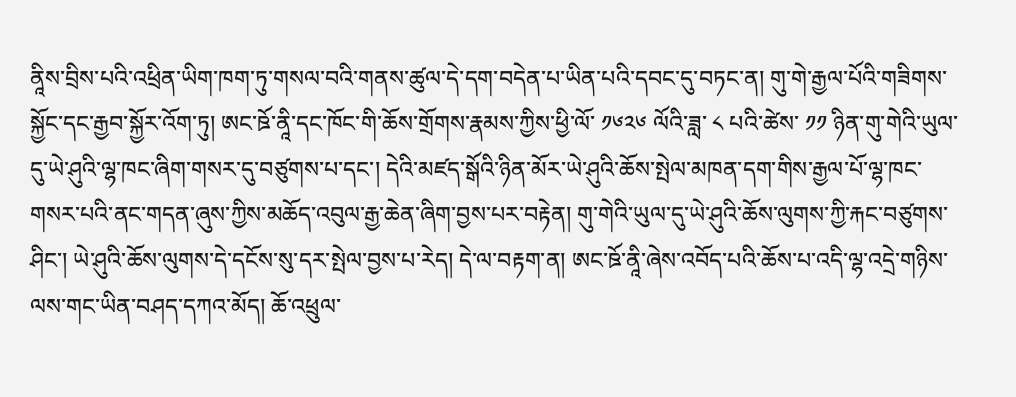ནཱིས་བྲིས་པའི་འཕྲིན་ཡིག་ཁག་ཏུ་གསལ་བའི་གནས་ཚུལ་དེ་དག་བདེན་པ་ཡིན་པའི་དབང་དུ་བཏང་ན། གུ་གེ་རྒྱལ་པོའི་གཟིགས་སྐྱོང་དང་རྒྱབ་སྐྱོར་འོག་ཏུ། ཨང་ཋོ་ནཱི་དང་ཁོང་གི་ཆོས་གྲོགས་རྣམས་ཀྱིས་ཕྱི་ལོ་ ༡༦༢༦ ལོའི་ཟླ་ ༨ པའི་ཚེས་ ༡༡ ཉིན་གུ་གེའི་ཡུལ་དུ་ཡེ་ཤུའི་ལྷ་ཁང་ཞིག་གསར་དུ་བཙུགས་པ་དང་། དེའི་མཛད་སྒོའི་ཉིན་མོར་ཡེ་ཤུའི་ཆོས་སྤེལ་མཁན་དག་གིས་རྒྱལ་པོ་ལྷ་ཁང་གསར་པའི་ནང་གདན་ཞུས་ཀྱིས་མཆོད་འབུལ་རྒྱ་ཆེན་ཞིག་བྱས་པར་བརྟེན། གུ་གེའི་ཡུལ་དུ་ཡེ་ཤུའི་ཆོས་ལུགས་ཀྱི་རྐང་བཙུགས་ཤིང་། ཡེ་ཤུའི་ཆོས་ལུགས་དེ་དངོས་སུ་དར་སྤེལ་བྱས་པ་རེད། དེ་ལ་བརྟག་ན། ཨང་ཋོ་ནཱི་ཞེས་འབོད་པའི་ཆོས་པ་འདི་ལྷ་འདྲེ་གཉིས་ལས་གང་ཡིན་བཤད་དཀའ་མོད། ཆོ་འཕྲུལ་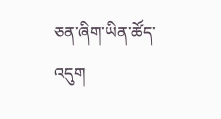ཅན་ཞིག་ཡིན་ཚོད་འདུག